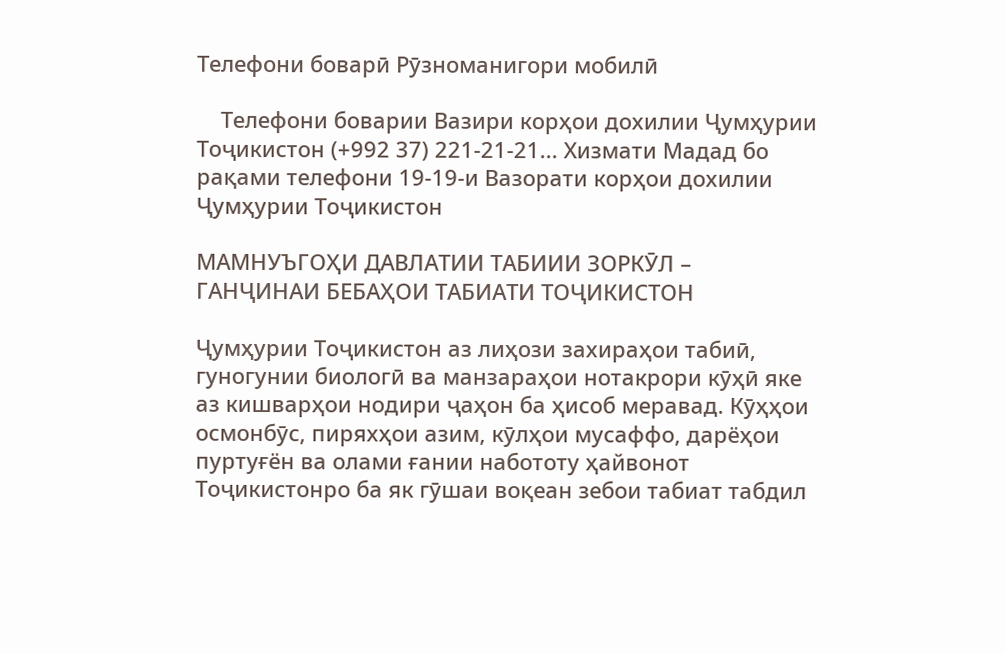Телефони боварӣ Рӯзноманигори мобилӣ

    Телефони боварии Вазири корҳои дохилии Ҷумҳурии Тоҷикистон (+992 37) 221-21-21... Хизмати Мадад бо рақами телефони 19-19-и Вазорати корҳои дохилии Ҷумҳурии Тоҷикистон

МАМНУЪГОҲИ ДАВЛАТИИ ТАБИИИ ЗОРКӮЛ – ГАНҶИНАИ БЕБАҲОИ ТАБИАТИ ТОҶИКИСТОН

Ҷумҳурии Тоҷикистон аз лиҳози захираҳои табиӣ, гуногунии биологӣ ва манзараҳои нотакрори кӯҳӣ яке аз кишварҳои нодири ҷаҳон ба ҳисоб меравад. Кӯҳҳои осмонбӯс, пиряхҳои азим, кӯлҳои мусаффо, дарёҳои пуртуғён ва олами ғании набототу ҳайвонот Тоҷикистонро ба як гӯшаи воқеан зебои табиат табдил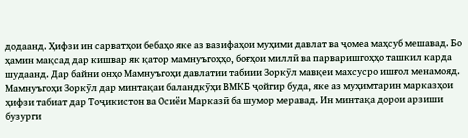додаанд. Ҳифзи ин сарватҳои бебаҳо яке аз вазифаҳои муҳими давлат ва ҷомеа маҳсуб мешавад. Бо ҳамин мақсад дар кишвар як қатор мамнуъгоҳҳо, боғҳои миллӣ ва парваришгоҳҳо ташкил карда шудаанд. Дар байни онҳо Мамнуъгоҳи давлатии табиии Зоркӯл мавқеи махсусро ишғол менамояд. Мамнуъгоҳи Зоркӯл дар минтақаи баландкӯҳи ВМКБ ҷойгир буда, яке аз муҳимтарин марказҳои ҳифзи табиат дар Тоҷикистон ва Осиёи Марказӣ ба шумор меравад. Ин минтақа дорои арзиши бузурги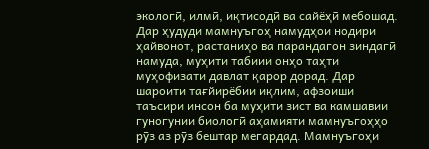экологӣ, илмӣ, иқтисодӣ ва сайёҳӣ мебошад. Дар ҳудуди мамнуъгоҳ намудҳои нодири ҳайвонот, растаниҳо ва парандагон зиндагӣ намуда, муҳити табиии онҳо таҳти муҳофизати давлат қарор дорад. Дар шароити тағйирёбии иқлим, афзоиши таъсири инсон ба муҳити зист ва камшавии гуногунии биологӣ аҳамияти мамнуъгоҳҳо рӯз аз рӯз бештар мегардад. Мамнуъгоҳи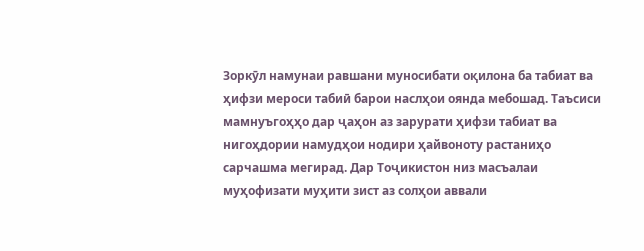Зоркӯл намунаи равшани муносибати оқилона ба табиат ва ҳифзи мероси табиӣ барои наслҳои оянда мебошад. Таъсиси мамнуъгоҳҳо дар ҷаҳон аз зарурати ҳифзи табиат ва нигоҳдории намудҳои нодири ҳайвоноту растаниҳо сарчашма мегирад. Дар Тоҷикистон низ масъалаи муҳофизати муҳити зист аз солҳои аввали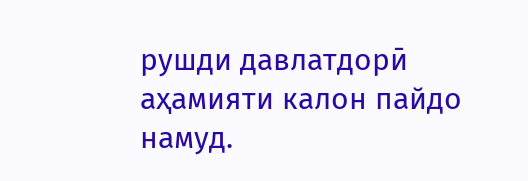рушди давлатдорӣ аҳамияти калон пайдо намуд.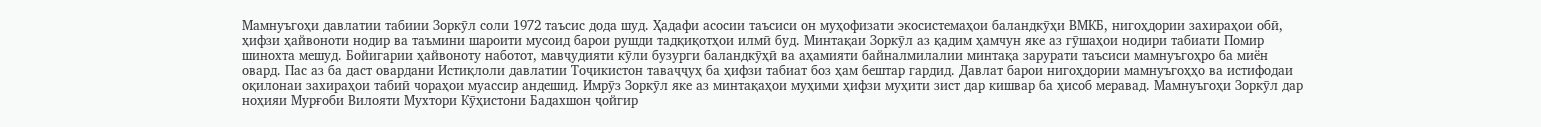Мамнуъгоҳи давлатии табиии Зоркӯл соли 1972 таъсис дода шуд. Ҳадафи асосии таъсиси он муҳофизати экосистемаҳои баландкӯҳи ВМКБ, нигоҳдории захираҳои обӣ, ҳифзи ҳайвоноти нодир ва таъмини шароити мусоид барои рушди тадқиқотҳои илмӣ буд. Минтақаи Зоркӯл аз қадим ҳамчун яке аз гӯшаҳои нодири табиати Помир шинохта мешуд. Бойигарии ҳайвоноту наботот, мавҷудияти кӯли бузурги баландкӯҳӣ ва аҳамияти байналмилалии минтақа зарурати таъсиси мамнуъгоҳро ба миён овард. Пас аз ба даст овардани Истиқлоли давлатии Тоҷикистон таваҷҷуҳ ба ҳифзи табиат боз ҳам бештар гардид. Давлат барои нигоҳдории мамнуъгоҳҳо ва истифодаи оқилонаи захираҳои табиӣ чораҳои муассир андешид. Имрӯз Зоркӯл яке аз минтақаҳои муҳими ҳифзи муҳити зист дар кишвар ба ҳисоб меравад. Мамнуъгоҳи Зоркӯл дар ноҳияи Мурғоби Вилояти Мухтори Кӯҳистони Бадахшон ҷойгир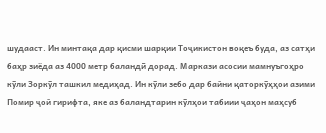шудааст. Ин минтақа дар қисми шарқии Тоҷикистон воқеъ буда, аз сатҳи баҳр зиёда аз 4000 метр баландӣ дорад. Маркази асосии мамнуъгоҳро кӯли Зоркӯл ташкил медиҳад. Ин кӯли зебо дар байни қаторкӯҳҳои азими Помир ҷой гирифта, яке аз баландтарин кӯлҳои табиии ҷаҳон маҳсуб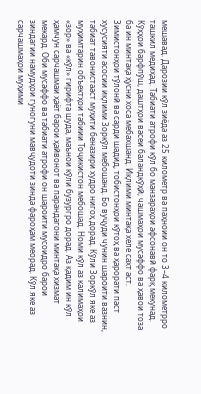мешавад. Дарозии кӯл зиёда аз 25 километр ва паҳноии он то 3–4 километрро ташкил медиҳад. Табиати атрофи кӯл бо манзараҳои афсонавӣ фарқ мекунад. Кӯҳҳои барфпӯш, даштҳои васеи баландкӯҳӣ, чашмаҳои мусаффо ва ҳавои тоза ба ин минтақа ҳусни хоса мебахшанд. Иқлими минтақа хеле сахт аст. Зимистонҳои тӯлонӣ ва сарди шадид, тобистонҳои кӯтоҳ ва ҳарорати паст хусусияти асосии иқлими Зоркӯл мебошанд. Бо вуҷуди чунин шароити вазнин, табиат тавонистааст муҳити беназири худро нигоҳ дорад. Кӯли Зоркӯл яке аз муҳимтарин объектҳои табиии Тоҷикистон мебошад. Номи кӯл аз калимаҳои «зор» ва «кӯл» гирифта шуда, маънои кӯли бузургро дорад. Аз қадим ин кӯл ҳамчун сарчашмаи ҳаёт барои ҳайвонот ва парандагони минтақа хизмат мекард. Оби мусаффо ва табиати атрофи он шароити мусоидро барои зиндагии намудҳои гуногуни мавҷудоти зинда фароҳам меорад. Кӯл яке аз сарчашмаҳои муҳими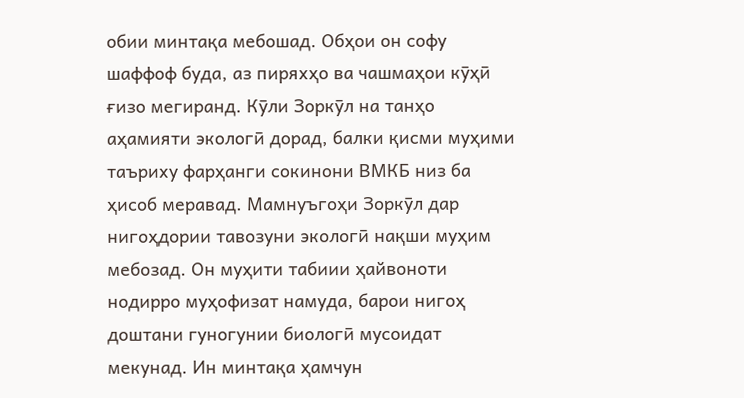обии минтақа мебошад. Обҳои он софу шаффоф буда, аз пиряхҳо ва чашмаҳои кӯҳӣ ғизо мегиранд. Кӯли Зоркӯл на танҳо аҳамияти экологӣ дорад, балки қисми муҳими таъриху фарҳанги сокинони ВМКБ низ ба ҳисоб меравад. Мамнуъгоҳи Зоркӯл дар нигоҳдории тавозуни экологӣ нақши муҳим мебозад. Он муҳити табиии ҳайвоноти нодирро муҳофизат намуда, барои нигоҳ доштани гуногунии биологӣ мусоидат мекунад. Ин минтақа ҳамчун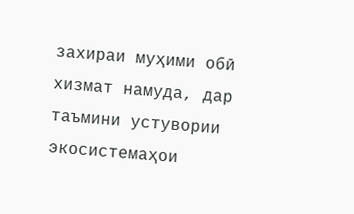захираи муҳими обӣ хизмат намуда, дар таъмини устувории экосистемаҳои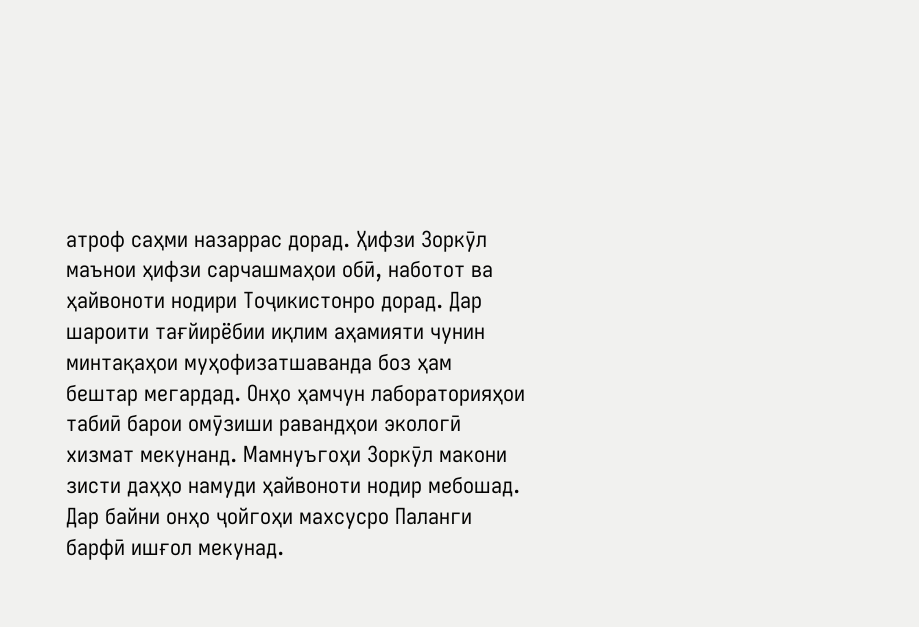атроф саҳми назаррас дорад. Ҳифзи Зоркӯл маънои ҳифзи сарчашмаҳои обӣ, наботот ва ҳайвоноти нодири Тоҷикистонро дорад. Дар шароити тағйирёбии иқлим аҳамияти чунин минтақаҳои муҳофизатшаванда боз ҳам бештар мегардад. Онҳо ҳамчун лабораторияҳои табиӣ барои омӯзиши равандҳои экологӣ хизмат мекунанд. Мамнуъгоҳи Зоркӯл макони зисти даҳҳо намуди ҳайвоноти нодир мебошад. Дар байни онҳо ҷойгоҳи махсусро Паланги барфӣ ишғол мекунад.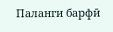Паланги барфӣ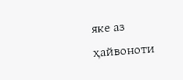яке аз ҳайвоноти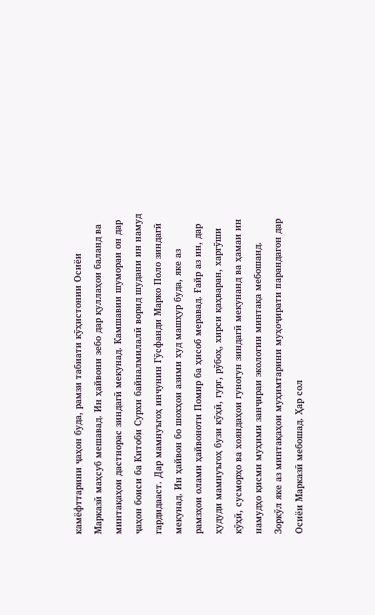камёфттарини ҷаҳон буда, рамзи табиати кӯҳистонии Осиёи Марказӣ маҳсуб мешавад. Ин ҳайвони зебо дар қуллаҳои баланд ва минтақаҳои дастнорас зиндагӣ мекунад. Камшавии шумораи он дар ҷаҳон боиси ба Китоби Сурхи байналмилалӣ ворид шудани ин намуд гардидааст. Дар мамнуъгоҳ инчунин Гӯсфанди Марко Поло зиндагӣ мекунад. Ин ҳайвон бо шохҳои азими худ машҳур буда, яке аз рамзҳои олами ҳайвоноти Помир ба ҳисоб меравад. Ғайр аз ин, дар ҳудуди мамнуъгоҳ бузи кӯҳӣ, гург, рӯбоҳ, хирси қаҳваран, харгӯши кӯҳӣ, сусморҳо ва хояндаҳои гуногун зиндагӣ мекунанд ва ҳамаи ин намудҳо қисми муҳими занҷираи экологии минтақа мебошанд. Зоркӯл яке аз минтақаҳои муҳимтарини муҳоҷирати парандагон дар Осиёи Марказӣ мебошад. Ҳар сол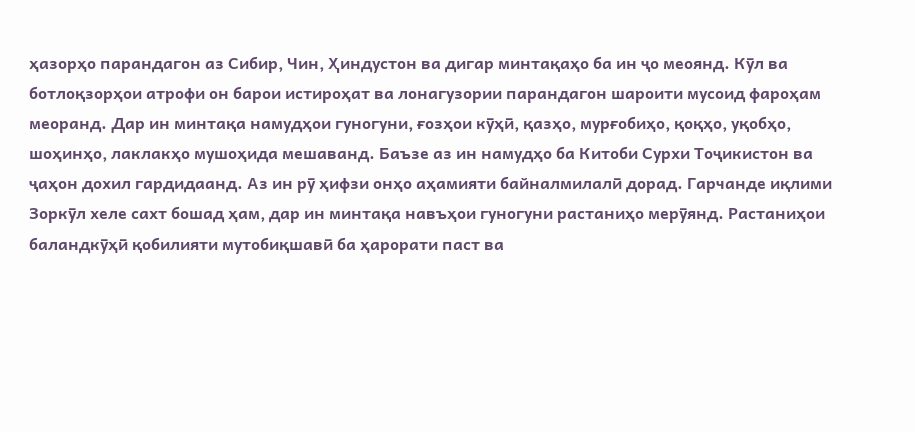ҳазорҳо парандагон аз Сибир, Чин, Ҳиндустон ва дигар минтақаҳо ба ин ҷо меоянд. Кӯл ва ботлоқзорҳои атрофи он барои истироҳат ва лонагузории парандагон шароити мусоид фароҳам меоранд. Дар ин минтақа намудҳои гуногуни, ғозҳои кӯҳӣ, қазҳо, мурғобиҳо, қоқҳо, уқобҳо, шоҳинҳо, лаклакҳо мушоҳида мешаванд. Баъзе аз ин намудҳо ба Китоби Сурхи Тоҷикистон ва ҷаҳон дохил гардидаанд. Аз ин рӯ ҳифзи онҳо аҳамияти байналмилалӣ дорад. Гарчанде иқлими Зоркӯл хеле сахт бошад ҳам, дар ин минтақа навъҳои гуногуни растаниҳо мерӯянд. Растаниҳои баландкӯҳӣ қобилияти мутобиқшавӣ ба ҳарорати паст ва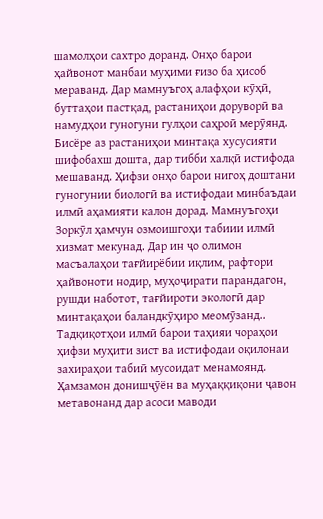шамолҳои сахтро доранд. Онҳо барои ҳайвонот манбаи муҳими ғизо ба ҳисоб мераванд. Дар мамнуъгоҳ алафҳои кӯҳӣ, буттаҳои пастқад, растаниҳои доруворӣ ва намудҳои гуногуни гулҳои саҳроӣ мерӯянд. Бисёре аз растаниҳои минтақа хусусияти шифобахш дошта, дар тибби халқӣ истифода мешаванд. Ҳифзи онҳо барои нигоҳ доштани гуногунии биологӣ ва истифодаи минбаъдаи илмӣ аҳамияти калон дорад. Мамнуъгоҳи Зоркӯл ҳамчун озмоишгоҳи табиии илмӣ хизмат мекунад. Дар ин ҷо олимон масъалаҳои тағйирёбии иқлим, рафтори ҳайвоноти нодир, муҳоҷирати парандагон, рушди наботот, тағйироти экологӣ дар минтақаҳои баландкӯҳиро меомӯзанд.. Тадқиқотҳои илмӣ барои таҳияи чораҳои ҳифзи муҳити зист ва истифодаи оқилонаи захираҳои табиӣ мусоидат менамоянд. Ҳамзамон донишҷӯён ва муҳаққиқони ҷавон метавонанд дар асоси маводи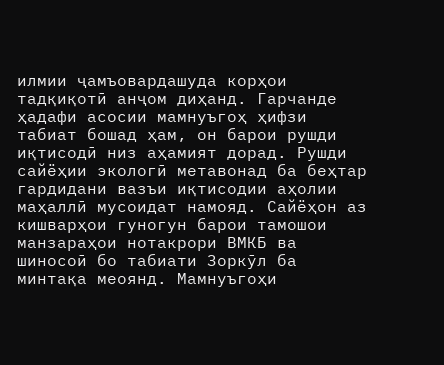илмии ҷамъовардашуда корҳои тадқиқотӣ анҷом диҳанд. Гарчанде ҳадафи асосии мамнуъгоҳ ҳифзи табиат бошад ҳам, он барои рушди иқтисодӣ низ аҳамият дорад. Рушди сайёҳии экологӣ метавонад ба беҳтар гардидани вазъи иқтисодии аҳолии маҳаллӣ мусоидат намояд. Сайёҳон аз кишварҳои гуногун барои тамошои манзараҳои нотакрори ВМКБ ва шиносоӣ бо табиати Зоркӯл ба минтақа меоянд. Мамнуъгоҳи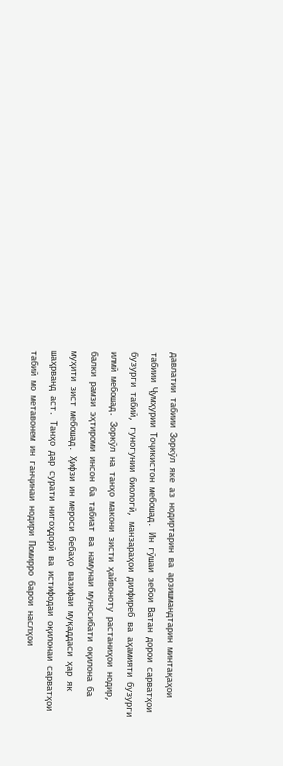давлатии табиии Зоркӯл яке аз нодиртарин ва арзишмандтарин минтақаҳои табиии Ҷумҳурии Тоҷикистон мебошад. Ин гӯшаи зебои Ватан дорои сарватҳои бузурги табиӣ, гуногунии биологӣ, манзараҳои дилфиреб ва аҳамияти бузурги илмӣ мебошад. Зоркӯл на танҳо макони зисти ҳайвоноту растаниҳои нодир, балки рамзи эҳтироми инсон ба табиат ва намунаи муносибати оқилона ба муҳити зист мебошад. Ҳифзи ин мероси бебаҳо вазифаи муқаддаси ҳар як шаҳрванд аст. Танҳо дар сурати нигоҳдорӣ ва истифодаи оқилонаи сарватҳои табиӣ мо метавонем ин ганҷинаи нодири Помирро барои наслҳои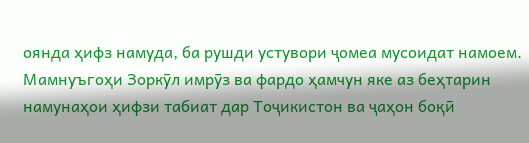оянда ҳифз намуда, ба рушди устувори ҷомеа мусоидат намоем. Мамнуъгоҳи Зоркӯл имрӯз ва фардо ҳамчун яке аз беҳтарин намунаҳои ҳифзи табиат дар Тоҷикистон ва ҷаҳон боқӣ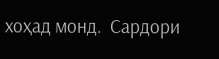хоҳад монд.  Сардори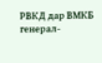РВКД дар ВМКБ генерал-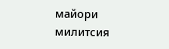майори милитсия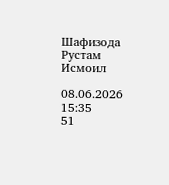Шафизода Рустам Исмоил

08.06.2026 15:35
51